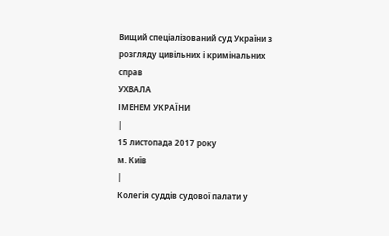Вищий спеціалізований суд України з розгляду цивільних і кримінальних справ
УХВАЛА
ІМЕНЕМ УКРАЇНИ
|
15 листопада 2017 року
м. Київ
|
Колегія суддів судової палати у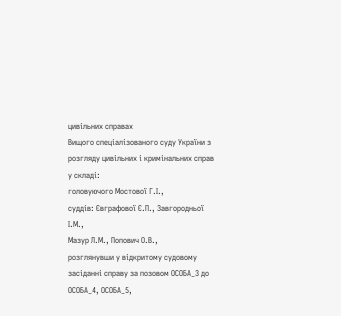цивільних справах
Вищого спеціалізованого суду України з розгляду цивільних і кримінальних справ у складі:
головуючого Мостової Г.І.,
суддів: Євграфової Є.П., Завгородньої І.М.,
Мазур Л.М., Попович О.В.,
розглянувши у відкритому судовому засіданні справу за позовом ОСОБА_3 до ОСОБА_4, ОСОБА_5,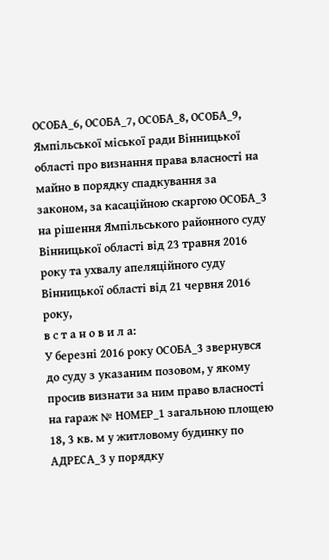ОСОБА_6, ОСОБА_7, ОСОБА_8, ОСОБА_9, Ямпільської міської ради Вінницької області про визнання права власності на майно в порядку спадкування за законом, за касаційною скаргою ОСОБА_3 на рішення Ямпільського районного суду Вінницької області від 23 травня 2016 року та ухвалу апеляційного суду Вінницької області від 21 червня 2016 року,
в с т а н о в и л а:
У березні 2016 року ОСОБА_3 звернувся до суду з указаним позовом, у якому просив визнати за ним право власності на гараж № НОМЕР_1 загальною площею 18, 3 кв. м у житловому будинку по АДРЕСА_3 у порядку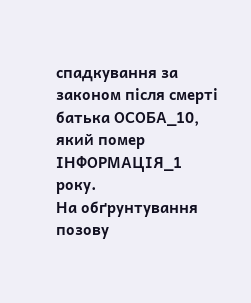спадкування за законом після смерті батька ОСОБА_10, який помер ІНФОРМАЦІЯ_1 року.
На обґрунтування позову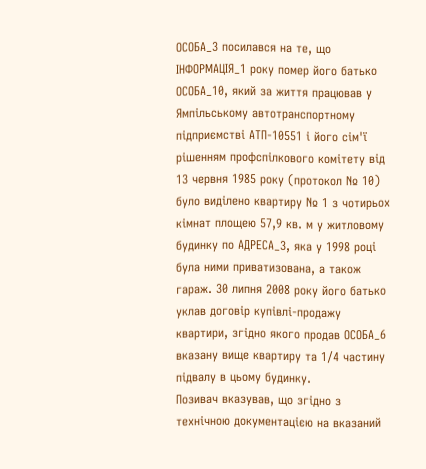ОСОБА_3 посилався на те, що ІНФОРМАЦІЯ_1 року помер його батько ОСОБА_10, який за життя працював у Ямпільському автотранспортному підприємстві АТП-10551 і його сім'ї рішенням профспілкового комітету від 13 червня 1985 року (протокол № 10) було виділено квартиру № 1 з чотирьох кімнат площею 57,9 кв. м у житловому будинку по АДРЕСА_3, яка у 1998 році була ними приватизована, а також гараж. 30 липня 2008 року його батько уклав договір купівлі-продажу квартири, згідно якого продав ОСОБА_6 вказану вище квартиру та 1/4 частину підвалу в цьому будинку.
Позивач вказував, що згідно з технічною документацією на вказаний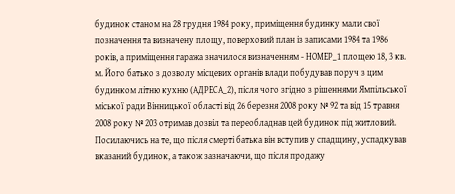будинок станом на 28 грудня 1984 року, приміщення будинку мали свої позначення та визначену площу, поверховий план із записами 1984 та 1986 років, а приміщення гаража значилося визначенням - НОМЕР_1 площею 18, 3 кв. м. Його батько з дозволу місцевих органів влади побудував поруч з цим будинком літню кухню (АДРЕСА_2), після чого згідно з рішеннями Ямпільської міської ради Вінницької області від 26 березня 2008 року № 92 та від 15 травня 2008 року № 203 отримав дозвіл та переобладнав цей будинок під житловий.
Посилаючись на те, що після смерті батька він вступив у спадщину, успадкував вказаний будинок, а також зазначаючи, що після продажу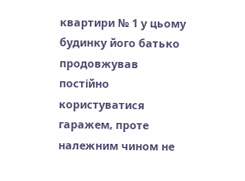квартири № 1 у цьому будинку його батько продовжував постійно користуватися гаражем, проте належним чином не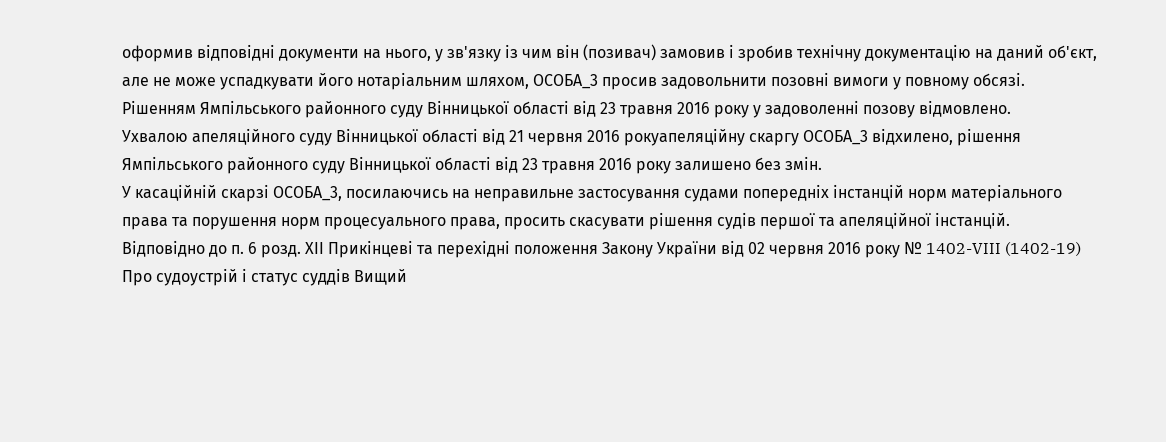оформив відповідні документи на нього, у зв'язку із чим він (позивач) замовив і зробив технічну документацію на даний об'єкт, але не може успадкувати його нотаріальним шляхом, ОСОБА_3 просив задовольнити позовні вимоги у повному обсязі.
Рішенням Ямпільського районного суду Вінницької області від 23 травня 2016 року у задоволенні позову відмовлено.
Ухвалою апеляційного суду Вінницької області від 21 червня 2016 рокуапеляційну скаргу ОСОБА_3 відхилено, рішення Ямпільського районного суду Вінницької області від 23 травня 2016 року залишено без змін.
У касаційній скарзі ОСОБА_3, посилаючись на неправильне застосування судами попередніх інстанцій норм матеріального права та порушення норм процесуального права, просить скасувати рішення судів першої та апеляційної інстанцій.
Відповідно до п. 6 розд. ХІІ Прикінцеві та перехідні положення Закону України від 02 червня 2016 року № 1402-VIII (1402-19)
Про судоустрій і статус суддів Вищий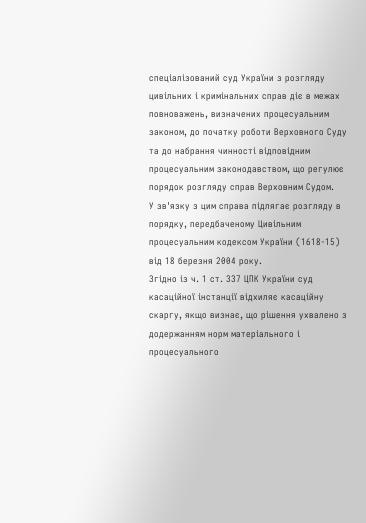спеціалізований суд України з розгляду цивільних і кримінальних справ діє в межах повноважень, визначених процесуальним законом, до початку роботи Верховного Суду та до набрання чинності відповідним процесуальним законодавством, що регулює порядок розгляду справ Верховним Судом.
У зв'язку з цим справа підлягає розгляду в порядку, передбаченому Цивільним процесуальним кодексом України (1618-15)
від 18 березня 2004 року.
Згідно із ч. 1 ст. 337 ЦПК України суд касаційної інстанції відхиляє касаційну скаргу, якщо визнає, що рішення ухвалено з додержанням норм матеріального і процесуального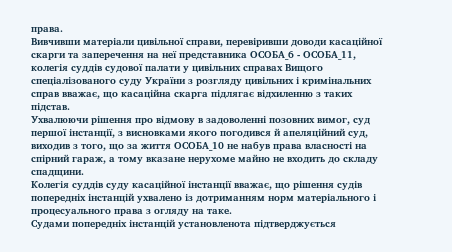права.
Вивчивши матеріали цивільної справи, перевіривши доводи касаційної скарги та заперечення на неї представника ОСОБА_6 - ОСОБА_11, колегія суддів судової палати у цивільних справах Вищого спеціалізованого суду України з розгляду цивільних і кримінальних справ вважає, що касаційна скарга підлягає відхиленню з таких підстав.
Ухвалюючи рішення про відмову в задоволенні позовних вимог, суд першої інстанції, з висновками якого погодився й апеляційний суд, виходив з того, що за життя ОСОБА_10 не набув права власності на спірний гараж, а тому вказане нерухоме майно не входить до складу спадщини.
Колегія суддів суду касаційної інстанції вважає, що рішення судів попередніх інстанцій ухвалено із дотриманням норм матеріального і процесуального права з огляду на таке.
Судами попередніх інстанцій установленота підтверджується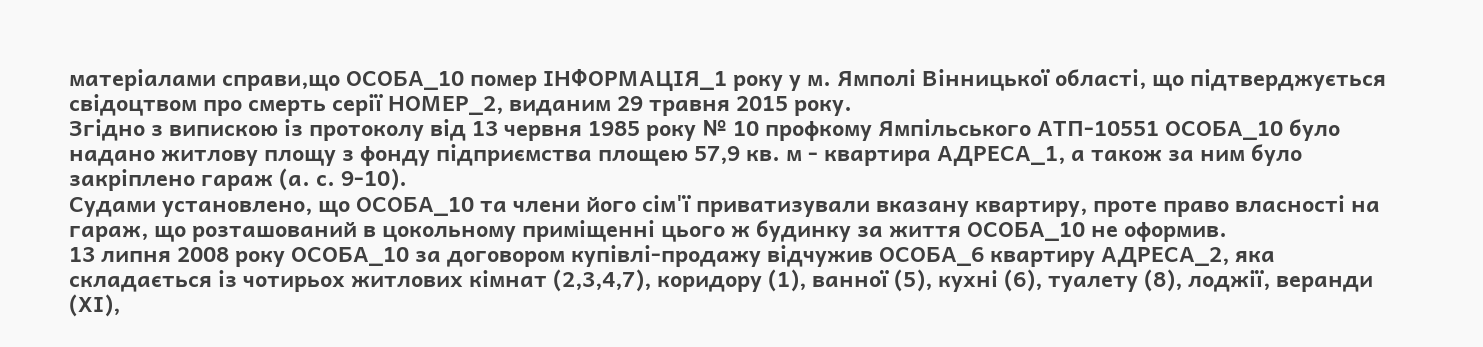матеріалами справи,що ОСОБА_10 помер ІНФОРМАЦІЯ_1 року у м. Ямполі Вінницької області, що підтверджується свідоцтвом про смерть серії НОМЕР_2, виданим 29 травня 2015 року.
Згідно з випискою із протоколу від 13 червня 1985 року № 10 профкому Ямпільського АТП-10551 ОСОБА_10 було надано житлову площу з фонду підприємства площею 57,9 кв. м - квартира АДРЕСА_1, а також за ним було закріплено гараж (а. с. 9-10).
Судами установлено, що ОСОБА_10 та члени його сім'ї приватизували вказану квартиру, проте право власності на гараж, що розташований в цокольному приміщенні цього ж будинку за життя ОСОБА_10 не оформив.
13 липня 2008 року ОСОБА_10 за договором купівлі-продажу відчужив ОСОБА_6 квартиру АДРЕСА_2, яка складається із чотирьох житлових кімнат (2,3,4,7), коридору (1), ванної (5), кухні (6), туалету (8), лоджії, веранди (ХІ),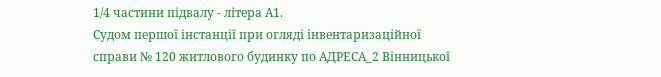1/4 частини підвалу - літера А1.
Судом першої інстанції при огляді інвентаризаційної справи № 120 житлового будинку по АДРЕСА_2 Вінницької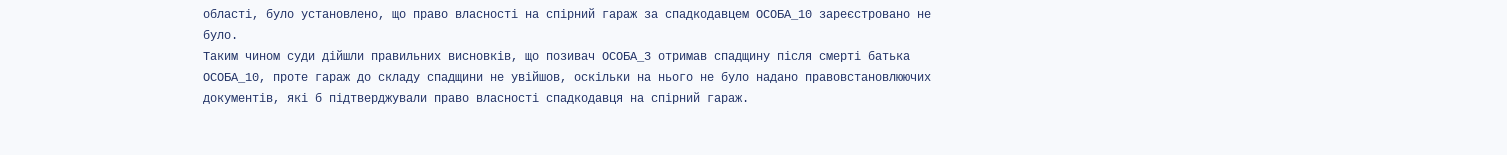області, було установлено, що право власності на спірний гараж за спадкодавцем ОСОБА_10 зареєстровано не було.
Таким чином суди дійшли правильних висновків, що позивач ОСОБА_3 отримав спадщину після смерті батька ОСОБА_10, проте гараж до складу спадщини не увійшов, оскільки на нього не було надано правовстановлюючих документів, які б підтверджували право власності спадкодавця на спірний гараж.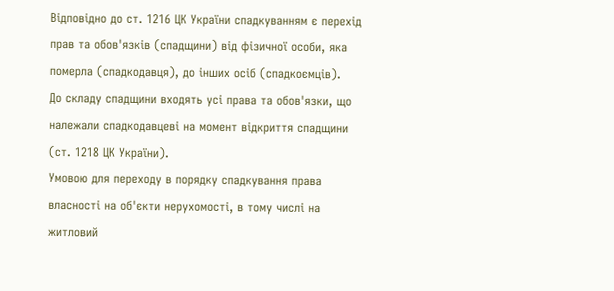Відповідно до ст. 1216 ЦК України спадкуванням є перехід прав та обов'язків (спадщини) від фізичної особи, яка померла (спадкодавця), до інших осіб (спадкоємців).
До складу спадщини входять усі права та обов'язки, що належали спадкодавцеві на момент відкриття спадщини (ст. 1218 ЦК України).
Умовою для переходу в порядку спадкування права власності на об'єкти нерухомості, в тому числі на житловий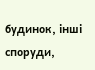будинок, інші споруди,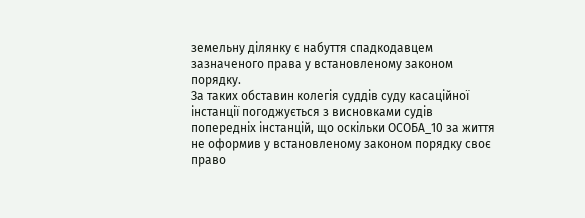земельну ділянку є набуття спадкодавцем зазначеного права у встановленому законом порядку.
За таких обставин колегія суддів суду касаційної інстанції погоджується з висновками судів попередніх інстанцій, що оскільки ОСОБА_10 за життя не оформив у встановленому законом порядку своє право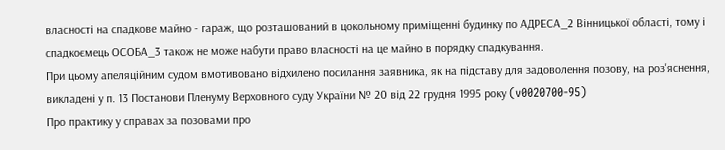власності на спадкове майно - гараж, що розташований в цокольному приміщенні будинку по АДРЕСА_2 Вінницької області, тому і спадкоємець ОСОБА_3 також не може набути право власності на це майно в порядку спадкування.
При цьому апеляційним судом вмотивовано відхилено посилання заявника, як на підставу для задоволення позову, на роз'яснення, викладені у п. 13 Постанови Пленуму Верховного суду України № 20 від 22 грудня 1995 року (v0020700-95)
Про практику у справах за позовами про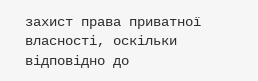захист права приватної власності, оскільки відповідно до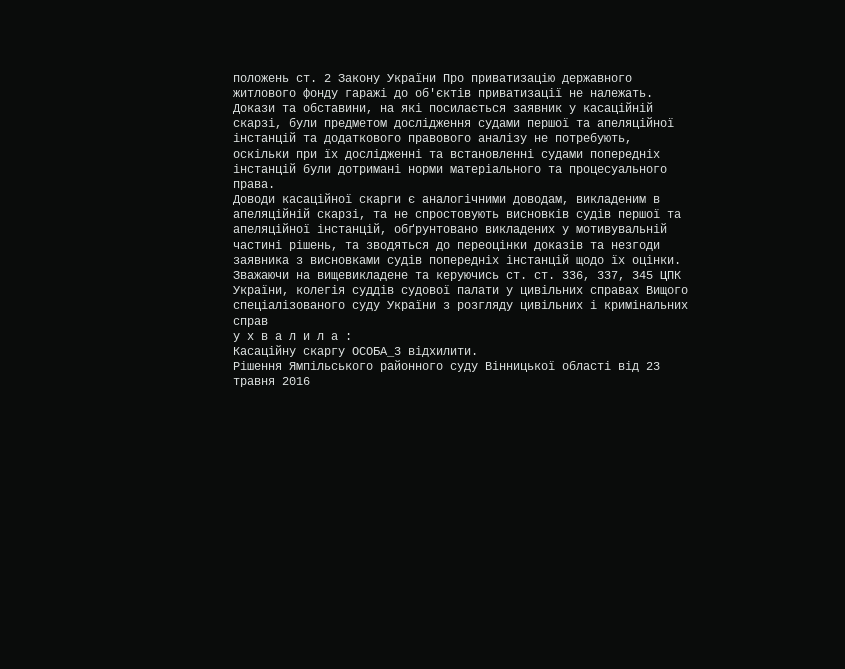положень ст. 2 Закону України Про приватизацію державного житлового фонду гаражі до об'єктів приватизації не належать.
Докази та обставини, на які посилається заявник у касаційній скарзі, були предметом дослідження судами першої та апеляційної інстанцій та додаткового правового аналізу не потребують, оскільки при їх дослідженні та встановленні судами попередніх інстанцій були дотримані норми матеріального та процесуального права.
Доводи касаційної скарги є аналогічними доводам, викладеним в апеляційній скарзі, та не спростовують висновків судів першої та апеляційної інстанцій, обґрунтовано викладених у мотивувальній частині рішень, та зводяться до переоцінки доказів та незгоди заявника з висновками судів попередніх інстанцій щодо їх оцінки.
Зважаючи на вищевикладене та керуючись ст. ст. 336, 337, 345 ЦПК України, колегія суддів судової палати у цивільних справах Вищого спеціалізованого суду України з розгляду цивільних і кримінальних справ
у х в а л и л а :
Касаційну скаргу ОСОБА_3 відхилити.
Рішення Ямпільського районного суду Вінницької області від 23 травня 2016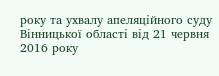року та ухвалу апеляційного суду Вінницької області від 21 червня 2016 року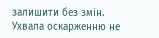залишити без змін.
Ухвала оскарженню не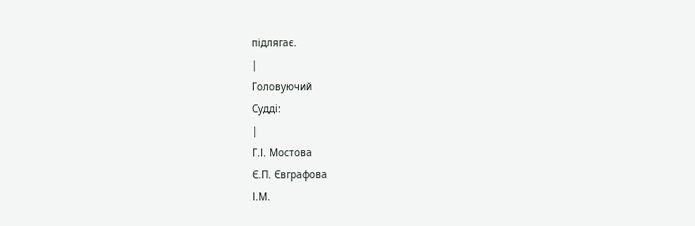підлягає.
|
Головуючий
Судді:
|
Г.І. Мостова
Є.П. Євграфова
І.М.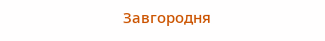Завгородня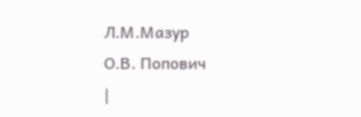Л.М.Мазур
О.В. Попович
|